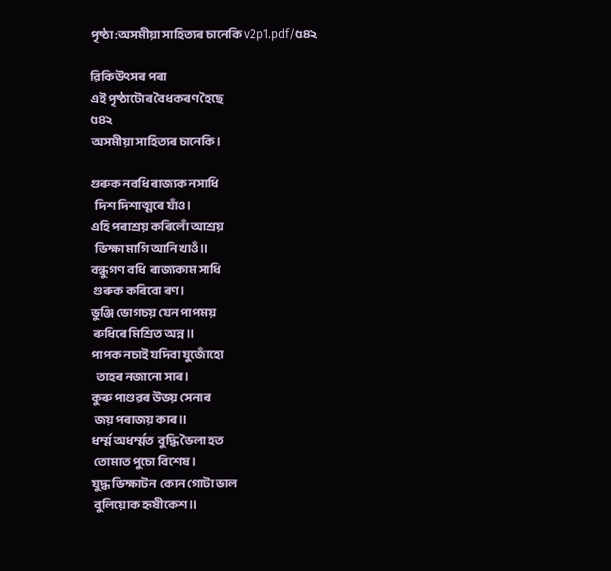পৃষ্ঠা:অসমীয়া সাহিত্যৰ চানেকি v2p1.pdf/৫৪২

ৱিকিউৎসৰ পৰা
এই পৃষ্ঠাটোৰ বৈধকৰণ হৈছে
৫৪২
অসমীয়া সাহিত্যৰ চানেকি।

গুৰুক নবধি ৰাজ্যক নসাধি
  দিশ দিশাত্মৰে যাঁও।
এহি পৰাশ্ৰয় কৰিলোঁ আশ্ৰয়
  ভিক্ষা মাগি আনি খাওঁ॥
বন্ধুগণ বধি  ৰাজ্যকাম সাধি
 গুৰুক কৰিবো ৰণ।
ভুঞ্জি ভোগচয় যেন পাপময়
 ৰুধিৰে মিশ্ৰিত অন্ন॥
পাপক নচাই যদিবা যুজোঁহো
  তাহৰ নজানো সাৰ।
কুৰু পাণ্ডৱৰ উভয় সেনাৰ
 জয় পৰাজয় কাৰ॥
ধৰ্ম্ম অধৰ্ম্মত  বুদ্ধি ভৈলা হত
 তোমাত পুচো বিশেষ।
যুদ্ধ ভিক্ষাটন  কোন গোটা ভাল
 বুলিয়োক হৃষীকেশ॥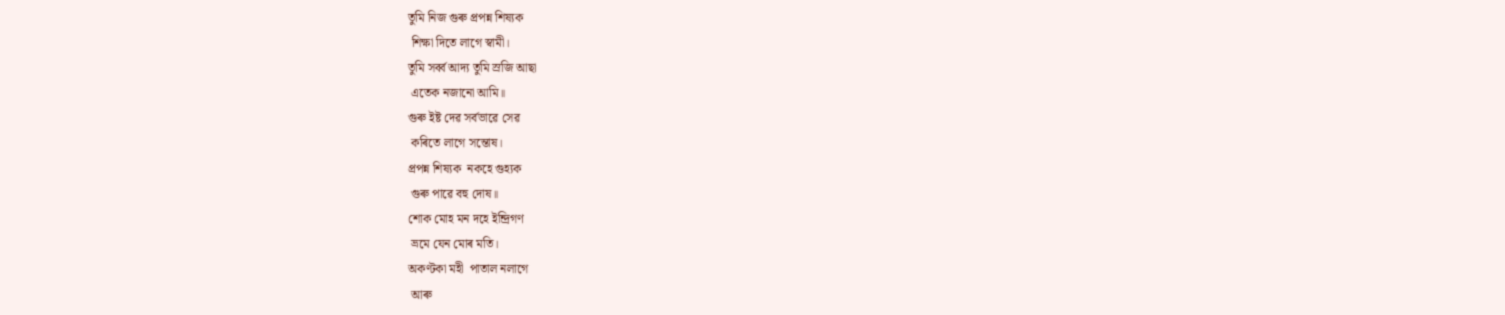তুমি নিজ গুৰু প্ৰপন্ন শিষ্যক
 শিক্ষা দিতে লাগে স্বামী।
তুমি সৰ্ব্ব আদ্য তুমি স্ৰজি আছা
 এতেক নজানো আমি॥
গুৰু ইষ্ট দেৱ সৰ্বভাৱে সেৱ
 কৰিতে লাগে সন্তোষ।
প্ৰপন্ন শিষ্যক  নকহে গুহ্যক
 গুৰু পাৱে বহু দোষ॥
শোক মোহ মন দহে ইন্দ্ৰিগণ
 ভ্ৰমে যেন মোৰ মতি।
অকণ্টকা মহী  পাতাল নলাগে
 আৰু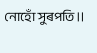নোহোঁ সুৰপতি॥